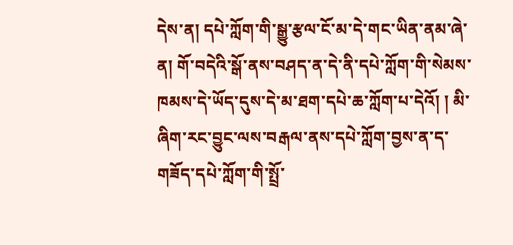དེས་ན། དཔེ་ཀློག་གི་སྒྱུ་རྩལ་ངོ་མ་དེ་གང་ཡིན་ནམ་ཞེ་ན། གོ་བདེའི་སྒོ་ནས་བཤད་ན་དེ་ནི་དཔེ་ཀློག་གི་སེམས་ཁམས་དེ་ཡོད་དུས་དེ་མ་ཐག་དཔེ་ཆ་ཀློག་པ་དེའོ། ། མི་ཞིག་རང་བྱུང་ལས་བརྒལ་ནས་དཔེ་ཀློག་བྱས་ན་ད་གཟོད་དཔེ་ཀློག་གི་སྤྲོ་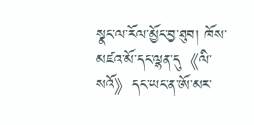སྣང་ལ་རོལ་མྱོང་བྱ་ཐུབ། ཁོས་མཛའ་མོ་དང་ལྷན་དུ《ལི་སའོ》དང་ཡང་ན་ཨོ་མར་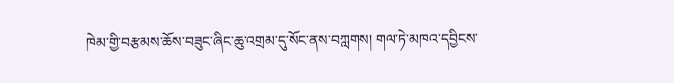ཁེམ་གྱི་བརྩམས་ཆོས་བཟུང་ཞིང་ཆུ་འགྲམ་དུ་སོང་ནས་བཀླགས། གལ་ཏེ་མཁའ་དབྱིངས་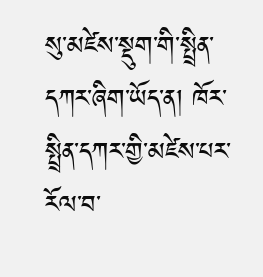སུ་མཛེས་སྡུག་གི་སྤྲིན་དཀར་ཞིག་ཡོད་ན། ཁོར་སྤྲིན་དཀར་གྱི་མཛེས་པར་རོལ་བ་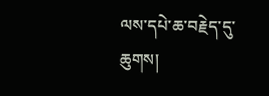ལས་དཔེ་ཆ་བརྗེད་དུ་ཆུགས།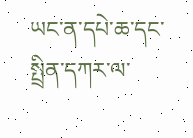ཡང་ན་དཔེ་ཆ་དང་སྤྲིན་དཀར་ལ་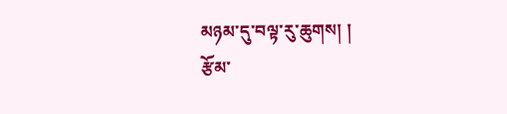མཉམ་དུ་བལྟ་རུ་ཆུགས། །
རྩོམ་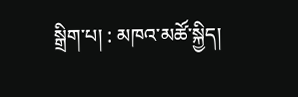སྒྲིག་པ། : མཁའ་མཚོ་སྐྱིད།